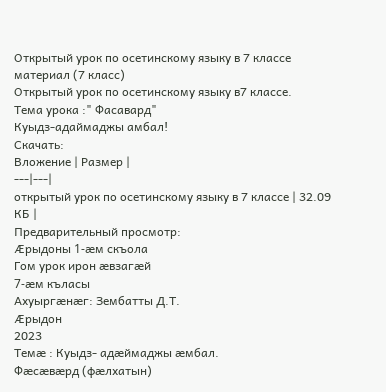Открытый урок по осетинскому языку в 7 классе
материал (7 класс)
Открытый урок по осетинскому языку в7 классе.
Тема урока :" Фасавард"
Куыдз-адаймаджы амбал!
Скачать:
Вложение | Размер |
---|---|
открытый урок по осетинскому языку в 7 классе | 32.09 КБ |
Предварительный просмотр:
Æрыдоны 1-æм скъола
Гом урок ирон æвзагæй
7-æм къласы
Ахуыргæнæг: Зембатты Д.Т.
Æрыдон
2023
Темæ : Куыдз- адæймаджы æмбал.
Фæсæвæрд (фæлхатын)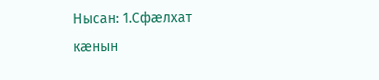Нысан: 1.Сфæлхат кæнын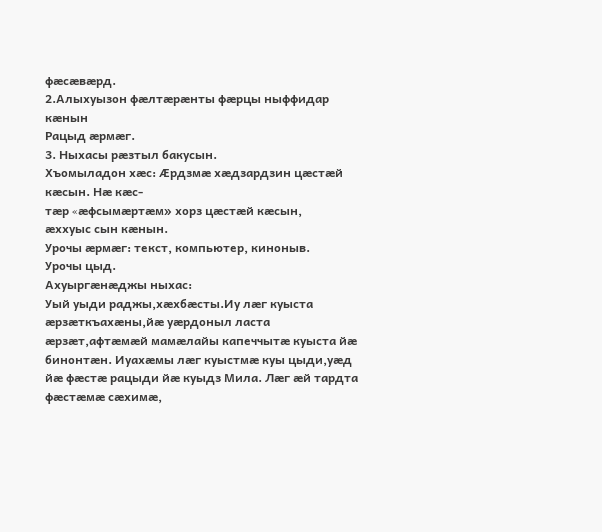фæсæвæрд.
2.Алыхуызон фæлтæрæнты фæрцы ныффидар кæнын
Рацыд æрмæг.
3. Ныхасы рæзтыл бакусын.
Хъомыладон хæс: Æрдзмæ хæдзардзин цæстæй кæсын. Нæ кæс-
тæр «æфсымæртæм» хорз цæстæй кæсын,
æххуыс сын кæнын.
Урочы æрмæг: текст, компьютер, киноныв.
Урочы цыд.
Ахуыргæнæджы ныхас:
Уый уыди раджы,хæхбæсты.Иу лæг куыста æрзæткъахæны,йæ уæрдоныл ласта æрзæт,афтæмæй мамæлайы капеччытæ куыста йæ бинонтæн. Иуахæмы лæг куыстмæ куы цыди,уæд йæ фæстæ рацыди йæ куыдз Мила. Лæг æй тардта фæстæмæ сæхимæ,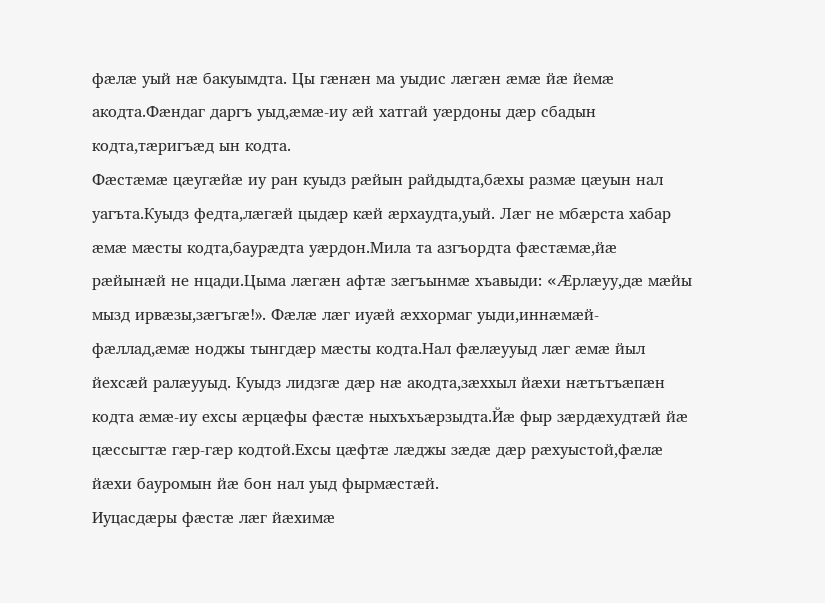фæлæ уый нæ бакуымдта. Цы гæнæн ма уыдис лæгæн æмæ йæ йемæ акодта.Фæндаг даргъ уыд,æмæ-иу æй хатгай уæрдоны дæр сбадын кодта,тæригъæд ын кодта.
Фæстæмæ цæугæйæ иу ран куыдз рæйын райдыдта,бæхы размæ цæуын нал уагъта.Куыдз федта,лæгæй цыдæр кæй æрхаудта,уый. Лæг не мбæрста хабар æмæ мæсты кодта,баурæдта уæрдон.Мила та азгъордта фæстæмæ,йæ рæйынæй не нцади.Цыма лæгæн афтæ зæгъынмæ хъавыди: «Æрлæуу,дæ мæйы мызд ирвæзы,зæгъгæ!». Фæлæ лæг иуæй æххормаг уыди,иннæмæй-фæллад,æмæ ноджы тынгдæр мæсты кодта.Нал фæлæууыд лæг æмæ йыл йехсæй ралæууыд. Куыдз лидзгæ дæр нæ акодта,зæххыл йæхи нæтътъæпæн кодта æмæ-иу ехсы æрцæфы фæстæ ныхъхъæрзыдта.Йæ фыр зæрдæхудтæй йæ цæссыгтæ гæр-гæр кодтой.Ехсы цæфтæ лæджы зæдæ дæр рæхуыстой,фæлæ йæхи бауромын йæ бон нал уыд фырмæстæй.
Иуцасдæры фæстæ лæг йæхимæ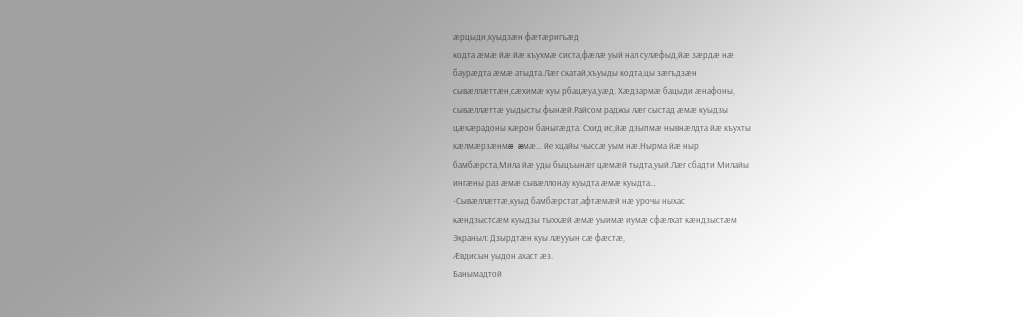æрцыди,куыдзæн фæтæригъæд
кодта æмæ йæ йæ къухмæ систа,фæлæ уый нал сулæфыд,йæ зæрдæ нæ
баурæдта æмæ атыдта.Лæг скатай,хъуыды кодта,цы зæгъдзæн
сывæллæттæн,сæхимæ куы рбацæуа,уæд. Хæдзармæ бацыди æнафоны,
сывæллæттæ уыдысты фынæй.Райсом раджы лæг сыстад æмæ куыдзы
цæхæрадоны кæрон баныгæдта. Схид ис,йæ дзыпмæ нывнæлдта йæ къухты
кæлмæрзæнмæ æмæ… йе хцайы чыссæ уым нæ.Нырма йæ ныр
бамбæрста,Мила йæ уды быцъынæг цæмæй тыдта,уый.Лæг сбадти Милайы
ингæны раз æмæ сывæллонау куыдта æмæ куыдта…
-Сывæллæттæ,куыд бамбæрстат,афтæмæй нæ урочы ныхас
кæндзыстсæм куыдзы тыххæй æмæ уыимæ иумæ сфæлхат кæндзыстæм
Экраныл: Дзырдтæн куы лæууын сæ фæстæ,
Æвдисын уыдон ахаст æз.
Банымадтой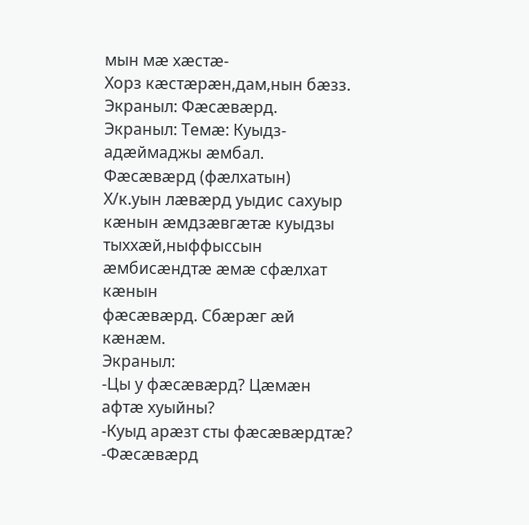мын мæ хæстæ-
Хорз кæстæрæн,дам,нын бæзз.
Экраныл: Фæсæвæрд.
Экраныл: Темæ: Куыдз-адæймаджы æмбал.
Фæсæвæрд (фæлхатын)
Х/к.уын лæвæрд уыдис сахуыр кæнын æмдзæвгæтæ куыдзы
тыххæй,ныффыссын æмбисæндтæ æмæ сфæлхат кæнын
фæсæвæрд. Сбæрæг æй кæнæм.
Экраныл:
-Цы у фæсæвæрд? Цæмæн афтæ хуыйны?
-Куыд арæзт сты фæсæвæрдтæ?
-Фæсæвæрд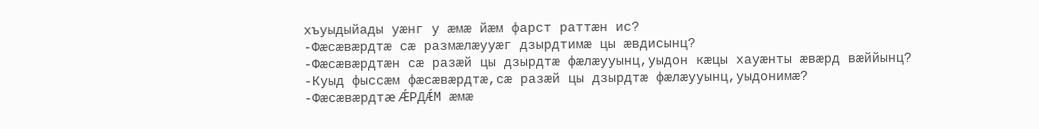хъуыдыйады уæнг у æмæ йæм фарст раттæн ис?
-Фæсæвæрдтæ сæ размæлæууæг дзырдтимæ цы æвдисынц?
-Фæсæвæрдтæн сæ разæй цы дзырдтæ фæлæууынц,уыдон кæцы хауæнты æвæрд вæййынц?
-Куыд фыссæм фæсæвæрдтæ,сæ разæй цы дзырдтæ фæлæууынц,уыдонимæ?
-Фæсæвæрдтæ ǼРДǼМ æмæ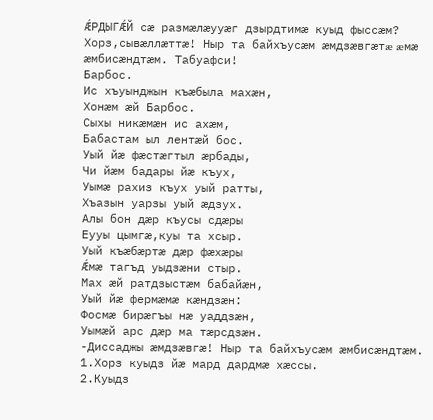ǼРДЫГǼЙ сæ размæлæууæг дзырдтимæ куыд фыссæм?
Хорз,сывæллæттæ! Ныр та байхъусæм æмдзæвгæтæ æмæ
æмбисæндтæм. Табуафси!
Барбос.
Ис хъуынджын къæбыла махæн,
Хонæм æй Барбос.
Сыхы никæмæн ис ахæм,
Бабастам ыл лентæй бос.
Уый йæ фæстæгтыл æрбады,
Чи йæм бадары йæ къух,
Уымæ рахиз къух уый ратты,
Хъазын уарзы уый æдзух.
Алы бон дæр къусы сдæры
Еууы цымгæ,куы та хсыр.
Уый къæбæртæ дæр фæхæры
Ǽмæ тагъд уыдзæни стыр.
Мах æй ратдзыстæм бабайæн,
Уый йæ фермæмæ кæндзæн:
Фосмæ бирæгъы нæ уаддзæн,
Уымæй арс дæр ма тæрсдзæн.
-Диссаджы æмдзæвгæ! Ныр та байхъусæм æмбисæндтæм.
1.Хорз куыдз йæ мард дардмæ хæссы.
2.Куыдз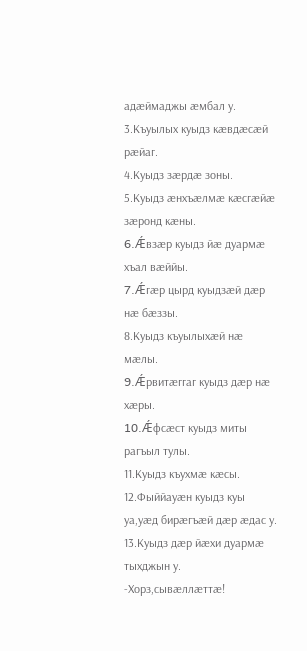адæймаджы æмбал у.
3.Къуылых куыдз кæвдæсæй рæйаг.
4.Куыдз зæрдæ зоны.
5.Куыдз æнхъæлмæ кæсгæйæ зæронд кæны.
6.Ǽвзæр куыдз йæ дуармæ хъал вæййы.
7.Ǽгæр цырд куыдзæй дæр нæ бæззы.
8.Куыдз къуылыхæй нæ мæлы.
9.Ǽрвитæггаг куыдз дæр нæ хæры.
10.Ǽфсæст куыдз миты рагъыл тулы.
11.Куыдз къухмæ кæсы.
12.Фыййауæн куыдз куы уа,уæд бирæгъæй дæр æдас у.
13.Куыдз дæр йæхи дуармæ тыхджын у.
-Хорз,сывæллæттæ!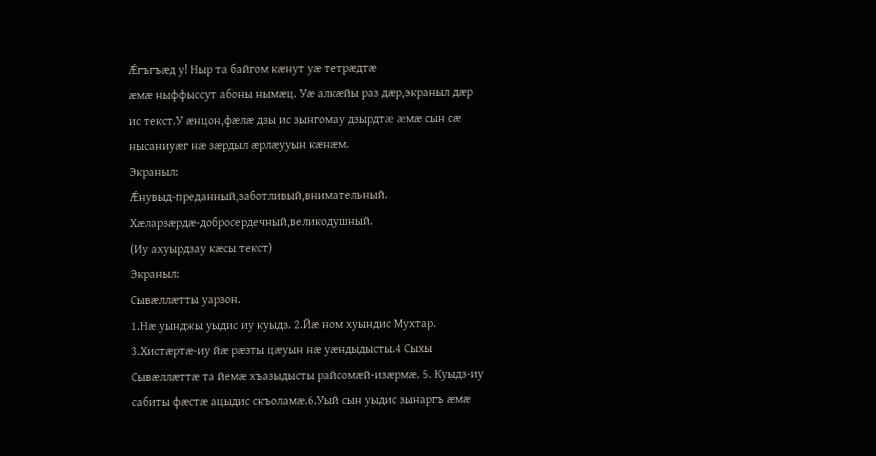Ǽгъгъæд у! Ныр та байгом кæнут уæ тетрæдтæ
æмæ ныффыссут абоны нымæц. Уæ алкæйы раз дæр,экраныл дæр
ис текст.У æнцон,фæлæ дзы ис зынгомау дзырдтæ æмæ сын сæ
нысаниуæг нæ зæрдыл æрлæууын кæнæм.
Экраныл:
Ǽнувыд-преданный,заботливый,внимательный.
Хæларзæрдæ-добросердечный,великодушный.
(Иу ахуырдзау кæсы текст)
Экраныл:
Сывæллæтты уарзон.
1.Нæ уынджы уыдис иу куыдз. 2.Йæ ном хуындис Мухтар.
3.Хистæртæ-иу йæ рæзты цæуын нæ уæндыдысты.4 Сыхы
Сывæллæттæ та йемæ хъазыдысты райсомæй-изæрмæ. 5. Куыдз-иу
сабиты фæстæ ацыдис скъоламæ.6.Уый сын уыдис зынаргъ æмæ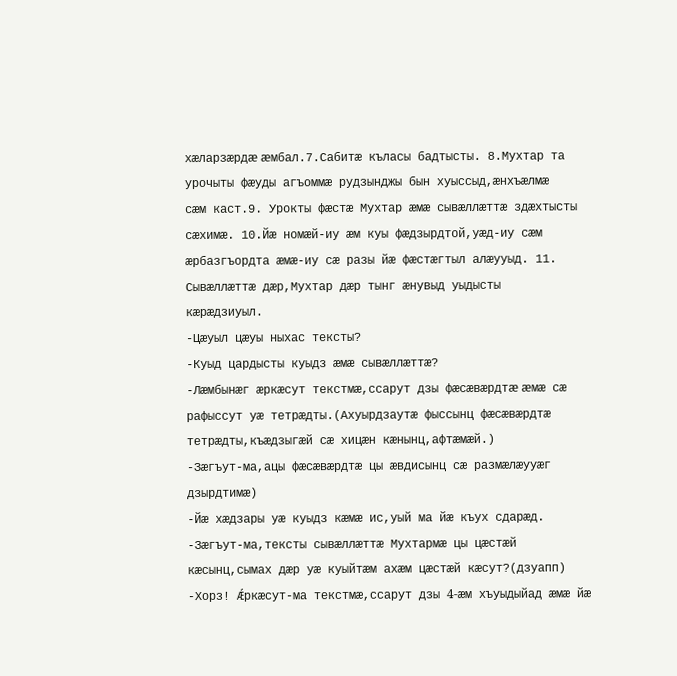хæларзæрдæ æмбал.7.Сабитæ къласы бадтысты. 8.Мухтар та
урочыты фæуды агъоммæ рудзынджы бын хуыссыд,æнхъæлмæ
сæм каст.9. Урокты фæстæ Мухтар æмæ сывæллæттæ здæхтысты
сæхимæ. 10.Йæ номæй-иу æм куы фæдзырдтой,уæд-иу сæм
æрбазгъордта æмæ-иу сæ разы йæ фæстæгтыл алæууыд. 11.
Сывæллæттæ дæр,Мухтар дæр тынг æнувыд уыдысты
кæрæдзиуыл.
-Цæуыл цæуы ныхас тексты?
-Куыд цардысты куыдз æмæ сывæллæттæ?
-Лæмбынæг æркæсут текстмæ,ссарут дзы фæсæвæрдтæ æмæ сæ
рафыссут уæ тетрæдты.(Ахуырдзаутæ фыссынц фæсæвæрдтæ
тетрæдты,къæдзыгæй сæ хицæн кæнынц,афтæмæй.)
-Зæгъут-ма,ацы фæсæвæрдтæ цы æвдисынц сæ размæлæууæг
дзырдтимæ)
-Йæ хæдзары уæ куыдз кæмæ ис,уый ма йæ къух сдарæд.
-Зæгъут-ма,тексты сывæллæттæ Мухтармæ цы цæстæй
кæсынц,сымах дæр уæ куыйтæм ахæм цæстæй кæсут?(дзуапп)
-Хорз! Ǽркæсут-ма текстмæ,ссарут дзы 4-æм хъуыдыйад æмæ йæ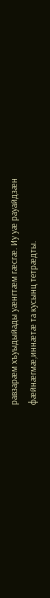равзарæм хъуыдыйады уæнгтæм гæсгæ. Иу уæ рауайдзæн
фæйнæгмæ,иннæтæ та кусынц тетрæдты.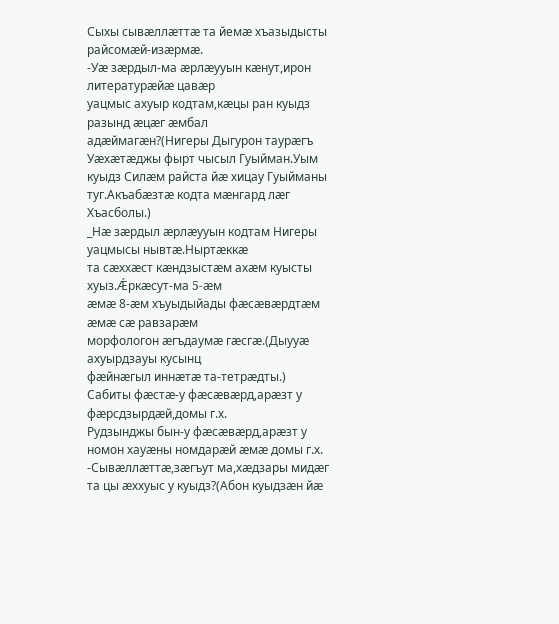Сыхы сывæллæттæ та йемæ хъазыдысты райсомæй-изæрмæ.
-Уæ зæрдыл-ма æрлæууын кæнут,ирон литературæйæ цавæр
уацмыс ахуыр кодтам,кæцы ран куыдз разынд æцæг æмбал
адæймагæн?(Нигеры Дыгурон таурæгъ Уæхæтæджы фырт чысыл Гуыйман.Уым куыдз Силæм райста йæ хицау Гуыйманы туг.Акъабæзтæ кодта мæнгард лæг Хъасболы.)
_Нæ зæрдыл æрлæууын кодтам Нигеры уацмысы нывтæ.Ныртæккæ
та сæххæст кæндзыстæм ахæм куысты хуыз.Ǽркæсут-ма 5-æм
æмæ 8-æм хъуыдыйады фæсæвæрдтæм æмæ сæ равзарæм
морфологон æгъдаумæ гæсгæ.(Дыууæ ахуырдзауы кусынц
фæйнæгыл иннæтæ та-тетрæдты.)
Сабиты фæстæ-у фæсæвæрд,арæзт у фæрсдзырдæй,домы г.х.
Рудзынджы бын-у фæсæвæрд,арæзт у номон хауæны номдарæй æмæ домы г.х.
-Сывæллæттæ,зæгъут ма,хæдзары мидæг та цы æххуыс у куыдз?(Абон куыдзæн йæ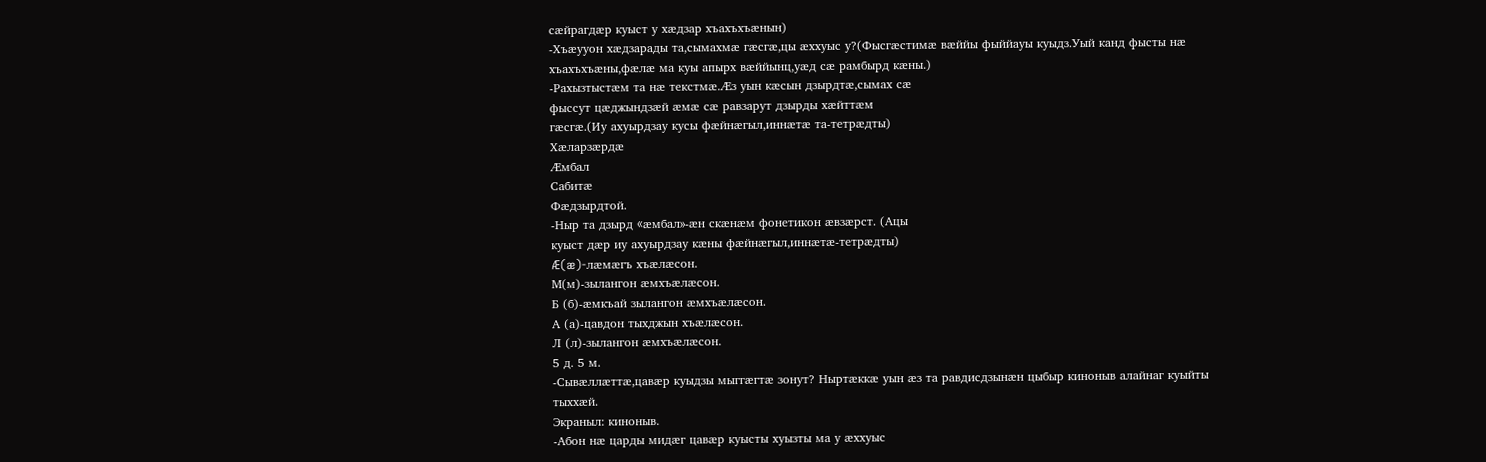сæйрагдæр куыст у хæдзар хъахъхъæнын)
-Хъæууон хæдзарады та,сымахмæ гæсгæ,цы æххуыс у?(Фысгæстимæ вæййы фыййауы куыдз.Уый канд фысты нæ хъахъхъæны,фæлæ ма куы апырх вæййынц,уæд сæ рамбырд кæны.)
-Рахызтыстæм та нæ текстмæ.Æз уын кæсын дзырдтæ,сымах сæ
фыссут цæджындзæй æмæ сæ равзарут дзырды хæйттæм
гæсгæ.(Иу ахуырдзау кусы фæйнæгыл,иннæтæ та-тетрæдты)
Хæларзæрдæ
Æмбал
Сабитæ
Фæдзырдтой.
-Ныр та дзырд «æмбал»-æн скæнæм фонетикон æвзæрст. (Ацы
куыст дæр иу ахуырдзау кæны фæйнæгыл,иннæтæ-тетрæдты)
Æ(æ)-лæмæгъ хъæлæсон.
М(м)-зылангон æмхъæлæсон.
Б (б)-æмкъай зылангон æмхъæлæсон.
А (а)-цавдон тыхджын хъæлæсон.
Л (л)-зылангон æмхъæлæсон.
5 д. 5 м.
-Сывæллæттæ,цавæр куыдзы мыггæгтæ зонут? Ныртæккæ уын æз та равдисдзынæн цыбыр киноныв алайнаг куыйты тыххæй.
Экраныл: киноныв.
-Абон нæ царды мидæг цавæр куысты хуызты ма у æххуыс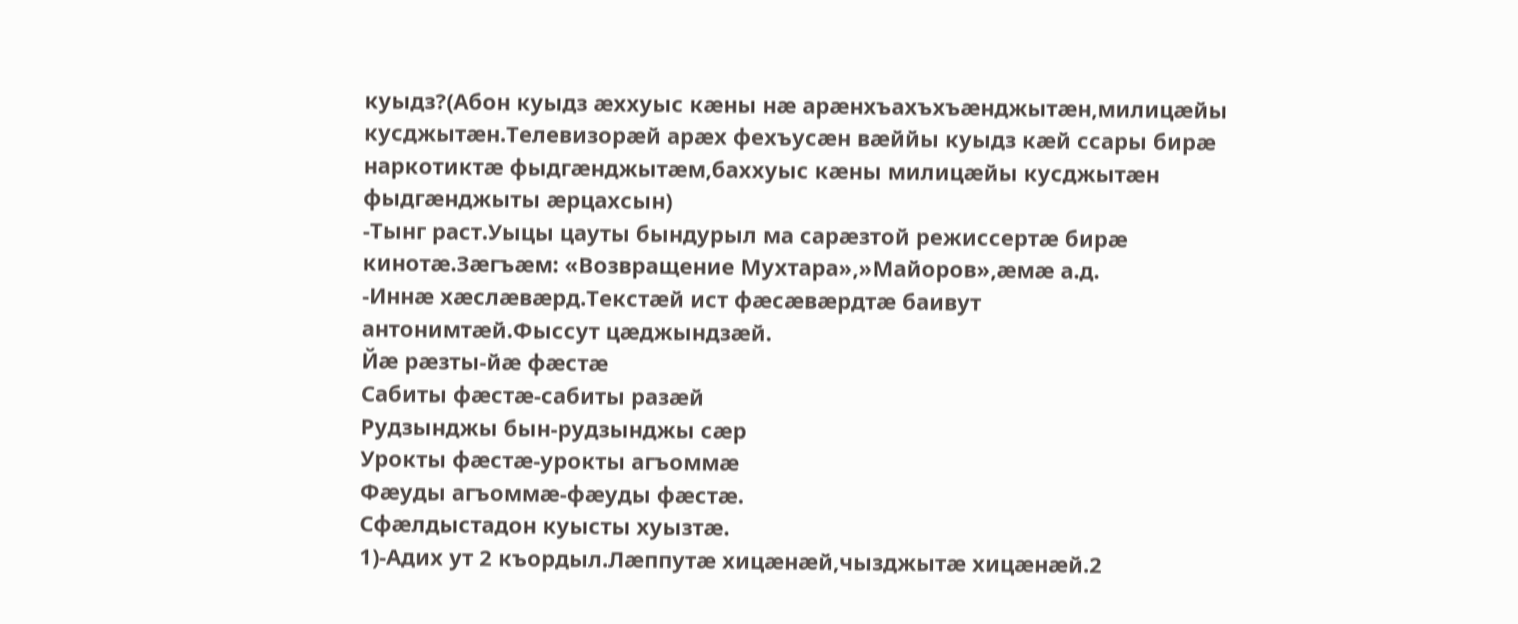куыдз?(Абон куыдз æххуыс кæны нæ арæнхъахъхъæнджытæн,милицæйы кусджытæн.Телевизорæй арæх фехъусæн вæййы куыдз кæй ссары бирæ наркотиктæ фыдгæнджытæм,баххуыс кæны милицæйы кусджытæн фыдгæнджыты æрцахсын)
-Тынг раст.Уыцы цауты бындурыл ма сарæзтой режиссертæ бирæ кинотæ.Зæгъæм: «Возвращение Мухтара»,»Майоров»,æмæ а.д.
-Иннæ хæслæвæрд.Текстæй ист фæсæвæрдтæ баивут
антонимтæй.Фыссут цæджындзæй.
Йæ рæзты-йæ фæстæ
Сабиты фæстæ-сабиты разæй
Рудзынджы бын-рудзынджы сæр
Урокты фæстæ-урокты агъоммæ
Фæуды агъоммæ-фæуды фæстæ.
Сфæлдыстадон куысты хуызтæ.
1)-Адих ут 2 къордыл.Лæппутæ хицæнæй,чызджытæ хицæнæй.2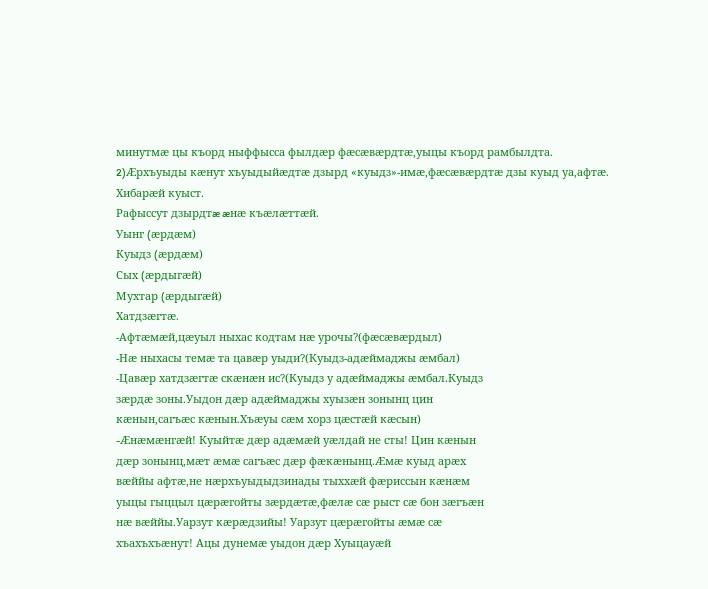минутмæ цы къорд ныффысса фылдæр фæсæвæрдтæ,уыцы къорд рамбылдта.
2)Æрхъуыды кæнут хъуыдыйæдтæ дзырд «куыдз»-имæ,фæсæвæрдтæ дзы куыд уа,афтæ.
Хибарæй куыст.
Рафыссут дзырдтæ æнæ къæлæттæй.
Уынг (æрдæм)
Куыдз (æрдæм)
Сых (æрдыгæй)
Мухтар (æрдыгæй)
Хатдзæгтæ.
-Афтæмæй,цæуыл ныхас кодтам нæ урочы?(фæсæвæрдыл)
-Нæ ныхасы темæ та цавæр уыди?(Куыдз-адæймаджы æмбал)
-Цавæр хатдзæгтæ скæнæн ис?(Куыдз у адæймаджы æмбал.Куыдз
зæрдæ зоны.Уыдон дæр адæймаджы хуызæн зонынц цин
кæнын,сагъæс кæнын.Хъæуы сæм хорз цæстæй кæсын)
-Æнæмæнгæй! Куыйтæ дæр адæмæй уæлдай не сты! Цин кæнын
дæр зонынц,мæт æмæ сагъæс дæр фæкæнынц.Æмæ куыд арæх
вæййы афтæ,не нæрхъуыдыдзинады тыххæй фæриссын кæнæм
уыцы гыццыл цæрæгойты зæрдæтæ,фæлæ сæ рыст сæ бон зæгъæн
нæ вæййы.Уарзут кæрæдзийы! Уарзут цæрæгойты æмæ сæ
хъахъхъæнут! Ацы дунемæ уыдон дæр Хуыцауæй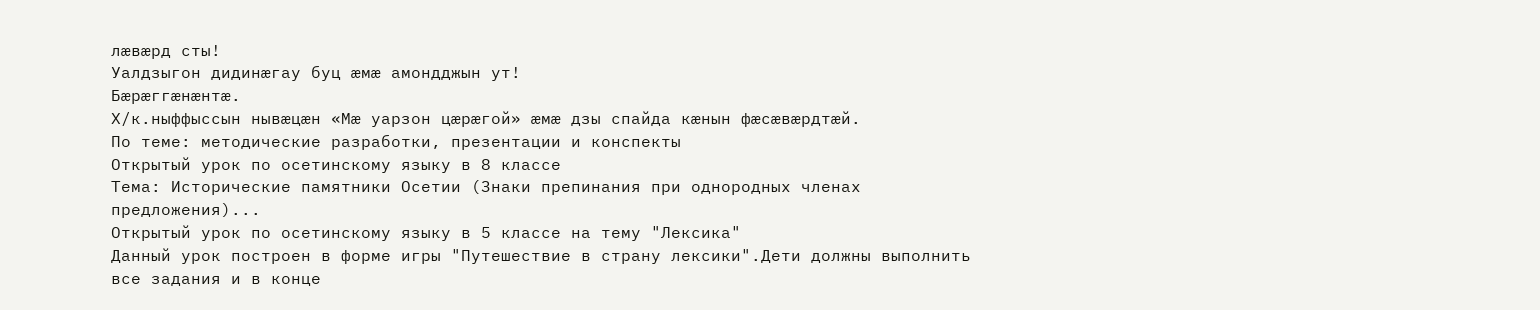лæвæрд сты!
Уалдзыгон дидинæгау буц æмæ амондджын ут!
Бæрæггæнæнтæ.
Х/к.ныффыссын нывæцæн «Мæ уарзон цæрæгой» æмæ дзы спайда кæнын фæсæвæрдтæй.
По теме: методические разработки, презентации и конспекты
Открытый урок по осетинскому языку в 8 классе
Тема: Исторические памятники Осетии (Знаки препинания при однородных членах предложения)...
Открытый урок по осетинскому языку в 5 классе на тему "Лексика"
Данный урок построен в форме игры "Путешествие в страну лексики".Дети должны выполнить все задания и в конце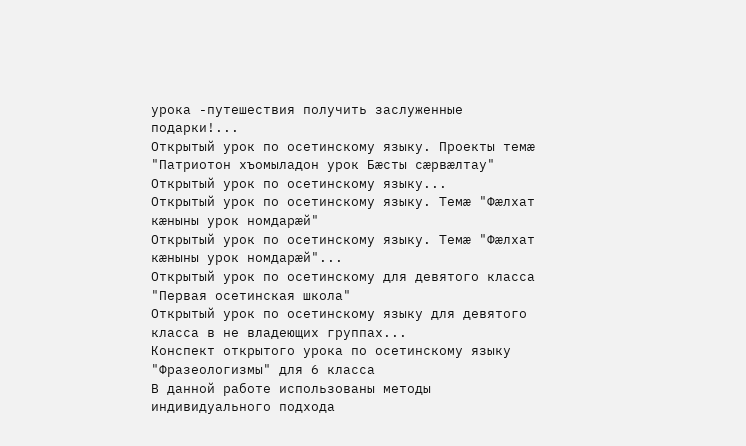урока -путешествия получить заслуженные подарки!...
Открытый урок по осетинскому языку. Проекты темæ "Патриотон хъомыладон урок Бæcты сæрвæлтау"
Открытый урок по осетинскому языку...
Открытый урок по осетинскому языку. Темæ "Фæлхат кæныны урок номдарæй"
Открытый урок по осетинскому языку. Темæ "Фæлхат кæныны урок номдарæй"...
Открытый урок по осетинскому для девятого класса "Первая осетинская школа"
Открытый урок по осетинскому языку для девятого класса в не владеющих группах...
Конспект открытого урока по осетинскому языку "Фразеологизмы" для 6 класса
В данной работе использованы методы индивидуального подхода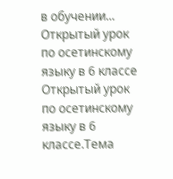в обучении...
Открытый урок по осетинскому языку в 6 классе
Открытый урок по осетинскому языку в 6 классе.Тема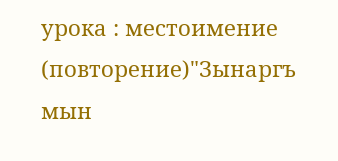урока : местоимение (повторение)"Зынаргъ мын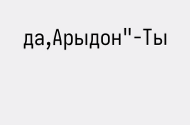да,Арыдон"-Ты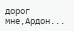дорог мне,Ардон...